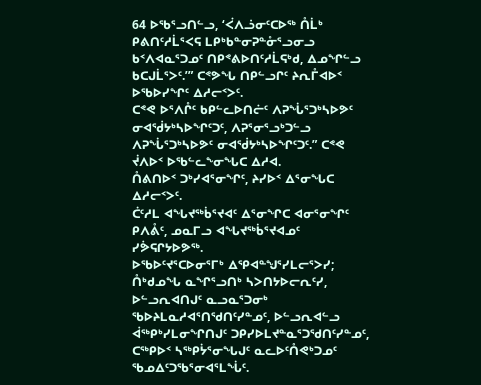64 ᐅᖃᕐᓗᑎᓪᓗ, ‘ᐹᐱᓘᓂᑦᑕᐅᖅ ᑍᒫᒃ ᑭᕕᑎᑦᓱᒫᕐᐸᕋ ᒪᑭᒃᑲᓐᓂᕈᓐᓁᕐᓗᓂᓗ ᑲᑉᐱᐊᓇᕐᑐᓄᑦ ᑎᑭᕝᕕᐅᑎᑦᓱᒫᕋᒃᑯ, ᐃᓄᖏᓪᓗ ᑲᑕᒍᒫᕐᐳᑦ.’” ᑕᕝᕗᖓ ᑎᑭᓪᓗᒋᑦ ᔨᕆᒤᐊᐅᑉ ᐅᖃᐅᓯᖏᑦ ᐃᓱᓕᑉᐳᑦ.
ᑕᕝᕙ ᐅᕐᐱᒊᑦ ᑲᑭᓪᓚᐅᑎᓖᑦ ᐱᕈᖔᕐᑐᒃᓴᐅᕗᑦ ᓂᐊᖂᔭᒃᓴᐅᖏᑦᑐᑦ, ᐱᕈᕐᓂᕐᓗᒃᑐᓪᓗ ᐱᕈᖔᕐᑐᒃᓴᐅᕗᑦ ᓂᐊᖂᔭᒃᓴᐅᖏᑦᑐᑦ.” ᑕᕝᕙ ᔫᐱᐅᑉ ᐅᖃᓪᓚᖕᓂᖓᑕ ᐃᓱᐊ.
ᑍᕕᑎᐅᑉ ᑐᒃᓯᐊᕐᓂᖏᑦ, ᔨᓯᐅᑉ ᐃᕐᓂᖓᑕ ᐃᓱᓕᑉᐳᑦ.
ᑖᑦᓱᒪ ᐊᖓᔪᖅᑳᕐᔪᐊᑦ ᐃᕐᓂᖏᑕ ᐊᓂᕐᓂᖏᑦ ᑭᐱᕔᑦ, ᓄᓇᒥᓗ ᐊᖓᔪᖅᑳᕐᔪᐊᓄᑦ ᓯᕘᕋᒋᔭᐅᕗᖅ.
ᐅᖃᐅᑦᔪᕐᑕᐅᓂᕐᒥᒃ ᐃᕿᐊᓐᖑᕐᓯᒪᓕᕐᐳᓯ; ᑍᒃᑯᓄᖓ ᓇᖏᕐᓗᑎᒃ ᓴᐳᑎᔭᐅᓕᕆᑦᓯ, ᐅᓪᓗᕆᐊᑎᒍᑦ ᓇᓗᓇᕐᑐᓂᒃ ᖃᐅᔨᒪᓇᓱᐊᕐᑎᖁᑎᑦᓯᓐᓄᑦ, ᐅᓪᓗᕆᐊᓪᓗ ᐋᖅᑭᒃᓯᒪᓂᖏᑎᒍᑦ ᑐᑭᓯᐅᒪᔪᓐᓇᕐᑐᖁᑎᑦᓯᓐᓄᑦ, ᑕᖅᑭᐅᑉ ᓴᖅᑭᔮᕐᓂᖓᒍᑦ ᓇᓚᐅᑦᑍᕙᒃᑐᓄᑦ ᖃᓄᐃᑦᑐᖃᕐᓂᐊᕐᒪᖔᑦ.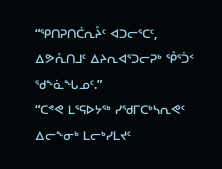“ᕿᑎᕈᑎᑖᕆᔧᑦ ᐊᑐᓕᕐᑕᑦ, ᐃᕗᕅᑎᒧᑦ ᐃᔨᕆᐊᕐᑐᓕᕈᒃ ᕾᕐᑑᑉ ᖁᖕᓈᖓᓄᑦ.”
“ᑕᕝᕙ ᒪᕐᕋᐅᔭᖅ ᓯᖁᒥᑕᒃᓴᕆᕙᑦ ᐃᓕᖕᓂᒃ ᒪᓕᒃᓯᒪᔪᑦ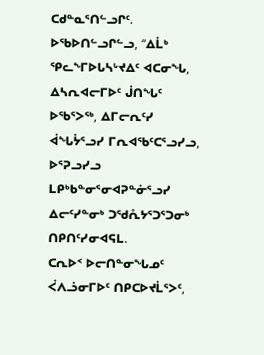ᑕᑯᓐᓇᕐᑎᓪᓗᒋᑦ.
ᐅᖃᐅᑎᓪᓗᒋᓪᓗ, “ᐃᒫᒃ ᕿᓚᖕᒥᐅᒐᓴᒡᔪᐃᑦ ᐊᑕᓂᖓ, ᐃᓴᕆᐊᓕᒥᐅᑦ ᒎᑎᖓᑦ ᐅᖃᕐᐳᖅ, ᐃᒥᓕᕆᑦᓯ ᐋᖓᔮᕐᓗᓯ ᒥᕆᐊᖃᑦᑕᕐᓗᓯᓗ, ᐅᕐᕈᓗᓯᓗ ᒪᑭᒃᑲᓐᓂᕐᓂᐊᕈᓐᓃᕐᓗᓯ ᐃᓕᑦᓯᓐᓂᒃ ᑐᖁᕅᔭᕐᑐᕐᑐᓂᒃ ᑎᑭᑎᑦᓯᓂᐊᕋᒪ.
ᑕᕆᐅᑉ ᐅᓕᑎᓐᓂᖓᓄᑦ ᐹᐱᓘᓂᒥᐅᑦ ᑎᑭᑕᐅᔪᒫᕐᐳᑦ,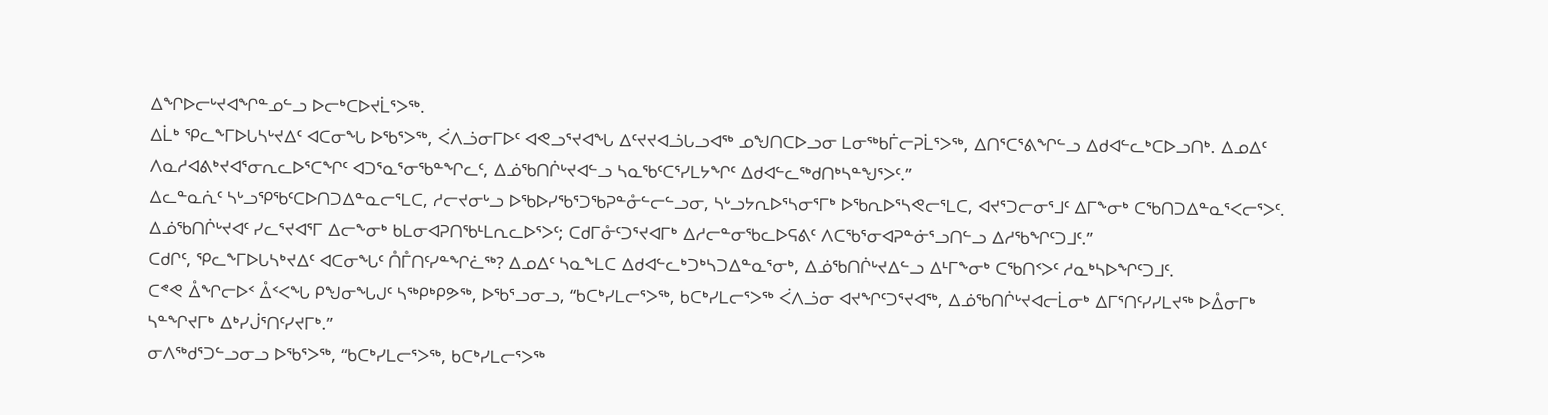ᐃᖏᐅᓕᒡᔪᐊᖏᓐᓄᓪᓗ ᐅᓕᒃᑕᐅᔪᒫᕐᐳᖅ.
ᐃᒫᒃ ᕿᓚᖕᒥᐅᒐᓴᒡᔪᐃᑦ ᐊᑕᓂᖓ ᐅᖃᕐᐳᖅ, ᐹᐱᓘᓂᒥᐅᑦ ᐊᕙᓗᕐᔪᐊᖓ ᐃᑦᔪᔪᐊᓘᒐᓗᐊᖅ ᓄᖑᑎᑕᐅᓗᓂ ᒪᓂᖅᑲᒦᓕᕈᒫᕐᐳᖅ, ᐃᑎᕐᑕᕐᕕᖏᓪᓗ ᐃᑯᐊᓪᓚᒃᑕᐅᓗᑎᒃ. ᐃᓄᐃᑦ ᐱᓇᓱᐊᕕᒃᔪᐊᕐᓂᕆᓚᐅᕐᑕᖏᑦ ᐊᑐᕐᓇᕐᓂᖃᓐᖏᓚᑦ, ᐃᓅᖃᑎᒌᒡᔪᐊᓪᓗ ᓴᓇᖃᑦᑕᕐᓯᒪᔭᖏᑦ ᐃᑯᐊᓪᓚᖅᑯᑎᒃᓴᓐᖑᕐᐳᑦ.”
ᐃᓚᓐᓇᕇᑦ ᓴᒡᓗᕿᖃᑦᑕᐅᑎᑐᐃᓐᓇᓕᕐᒪᑕ, ᓱᓕᔪᓂᒡᓗ ᐅᖃᐅᓯᖃᕐᑐᖃᕈᓐᓁᓪᓕᓪᓗᓂ, ᓴᒡᓗᔭᕆᐅᕐᓴᓂᕐᒥᒃ ᐅᖃᕆᐅᕐᓴᕙᓕᕐᒪᑕ, ᐊᔪᕐᑐᓕᓂᕐᒧᑦ ᐃᒥᖕᓂᒃ ᑕᖃᑎᑐᐃᓐᓇᕐᐸᓕᕐᐳᑦ.
ᐃᓅᖃᑎᒌᒡᔪᐊᑦ ᓯᓚᕐᔪᐊᕐᒥ ᐃᓕᖕᓂᒃ ᑲᒪᓂᐊᕈᑎᖃᒻᒪᕆᓚᐅᕐᐳᑦ; ᑕᑯᒥᓁᑦᑐᕐᔪᐊᒥᒃ ᐃᓱᓕᓐᓂᖃᓚᐅᕋᕕᑦ ᐱᑕᖃᕐᓂᐊᕈᓐᓃᕐᓗᑎᓪᓗ ᐃᓱᖃᖏᑦᑐᒧᑦ.”
ᑕᑯᒋᑦ, ᕿᓚᖕᒥᐅᒐᓴᒃᔪᐃᑦ ᐊᑕᓂᖓᑦ ᑍᒤᑎᑦᓯᓐᖏᓛᖅ? ᐃᓄᐃᑦ ᓴᓇᖕᒪᑕ ᐃᑯᐊᓪᓚᒃᑐᒃᓴᑐᐃᓐᓇᕐᓂᒃ, ᐃᓅᖃᑎᒌᒡᔪᐃᓪᓗ ᐃᒻᒥᖕᓂᒃ ᑕᖃᑎᑉᐳᑦ ᓱᓇᒃᓴᐅᖏᑦᑐᒧᑦ.
ᑕᕝᕙ ᐂᖏᓕᐅᑉ ᐂᑉᐸᖓ ᑭᖑᓂᖓᒍᑦ ᓴᖅᑭᒃᑭᕗᖅ, ᐅᖃᕐᓗᓂᓗ, “ᑲᑕᒃᓯᒪᓕᕐᐳᖅ, ᑲᑕᒃᓯᒪᓕᕐᐳᖅ ᐹᐱᓘᓂ ᐊᔪᖏᑦᑐᕐᔪᐊᖅ, ᐃᓅᖃᑎᒌᒡᔪᐊᓕᒫᓂᒃ ᐃᒥᕐᑎᑦᓯᓯᒪᔪᖅ ᐅᐂᓂᒥᒃ ᓴᓐᖏᔪᒥᒃ ᐃᒃᓯᒎᕐᑎᑦᓯᔪᒥᒃ.”
ᓂᐱᖅᑯᕐᑐᓪᓗᓂᓗ ᐅᖃᕐᐳᖅ, “ᑲᑕᒃᓯᒪᓕᕐᐳᖅ, ᑲᑕᒃᓯᒪᓕᕐᐳᖅ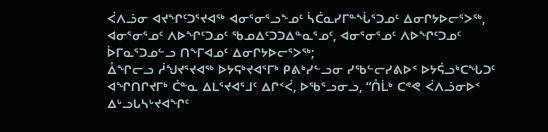ᐹᐱᓘᓂ ᐊᔪᖏᑦᑐᕐᔪᐊᖅ ᐊᓂᕐᓂᕐᓗᖕᓄᑦ ᓵᑖᓇᓯᒥᓐᖔᕐᑐᓄᑦ ᐃᓂᒋᔭᐅᓕᕐᐳᖅ, ᐊᓂᕐᓂᕐᓄᑦ ᐱᐅᖏᑦᑐᓄᑦ ᖃᓄᐃᑦᑐᑐᐃᓐᓇᕐᓄᑦ, ᐊᓂᕐᓂᕐᓄᑦ ᐱᐅᖏᑦᑐᓄᑦ ᐆᒥᓇᕐᑐᓄᓪᓗ ᑎᖕᒥᐊᓄᑦ ᐃᓂᒋᔭᐅᓕᕐᐳᖅ;
ᐂᖏᓕᓗ ᓲᖑᔪᕐᔪᐊᖅ ᐅᔭᕋᒃᔪᐊᕐᒥᒃ ᑭᕕᒃᓯᓪᓗᓂ ᓯᖃᓪᓕᓯᕕᐅᑉ ᐅᔭᕌᓗᒃᑕᖓᑐᑦ ᐊᖏᑎᒋᔪᒥᒃ ᑖᓐᓇ ᐃᒪᕐᔪᐊᕐᒧᑦ ᐃᒋᑉᐹ, ᐅᖃᕐᓗᓂᓗ, “ᑍᒫᒃ ᑕᕝᕙ ᐹᐱᓘᓂᐅᑉ ᐃᒡᓗᒐᓴᒡᔪᐊᖏᑦ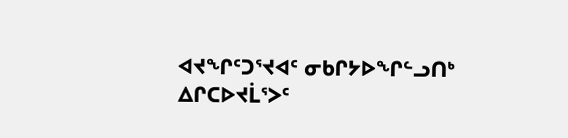ᐊᔪᖏᑦᑐᕐᔪᐊᑦ ᓂᑲᒋᔭᐅᖏᓪᓗᑎᒃ ᐃᒋᑕᐅᔪᒫᕐᐳᑦ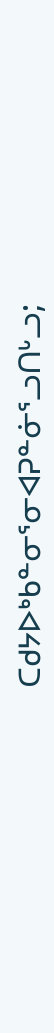ᑕᑯᔭᐅᒃᑲᓐᓂᕐᓂᐊᕈᓐᓃᕐᓗᑎᒡᓗ;